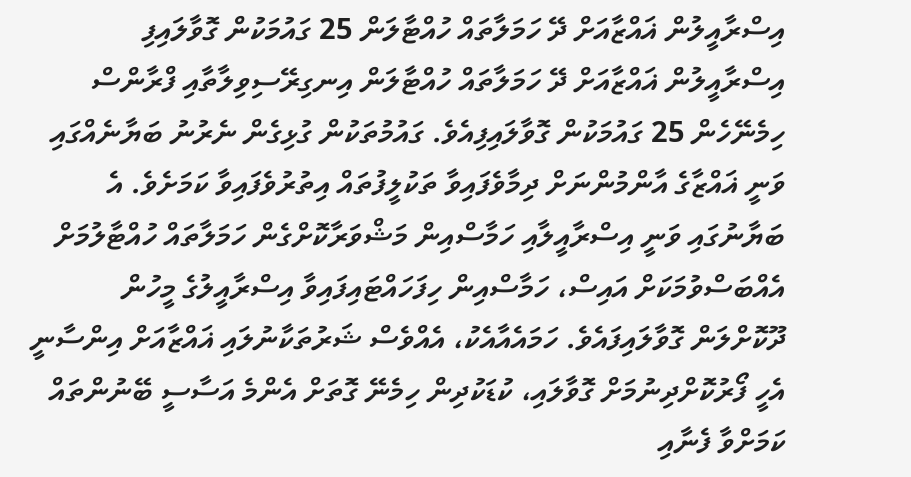އިސްރާއީލުން ޣައްޒާއަށް ދޭ ހަމަލާތައް ހުއްޓާލަން 25 ގައުމަކުން ގޮވާލައިފި
އިސްރާއީލުން ޣައްޒާއަށް ދޭ ހަމަލާތައް ހުއްޓާލަން އިނގިރޭސިވިލާތާއި ފްރާންސް ހިމެނޭހެން 25 ގައުމަކުން ގޮވާލައިފިއެވެ. ގައުމުތަކުން ގުޅިގެން ނެރުނު ބަޔާނެއްގައި ވަނީ ޣައްޒާގެ އާންމުންނަށް ދިމާވެފައިވާ ތަކުލީފުތައް އިތުރުވެފައިވާ ކަމަށެވެ. އެ ބަޔާނުގައި ވަނީ އިސްރާއީލާއި ހަމާސްއިން މަޝްވަރާކޮށްގެން ހަމަލާތައް ހުއްޓާލުމަށް އެއްބަސްވުމަކަށް އައިސް، ހަމާސްއިން ހިފަހައްޓައިފައިވާ އިސްރާއީލުގެ މީހުން ދޫކޮށްލަން ގޮވާލައިފައެވެ. ހަމައެއާއެކު، އެއްވެސް ޝަރުތަކާނުލައި ޣައްޒާއަށް އިންސާނީ އެހީ ފޯރުކޮށްދިނުމަށް ގޮވާލައި، ކުޑަކުދިން ހިމެނޭ ގޮތަށް އެންމެ އަސާސީ ބޭނުންތައް ކަމަށްވާ ފެނާއި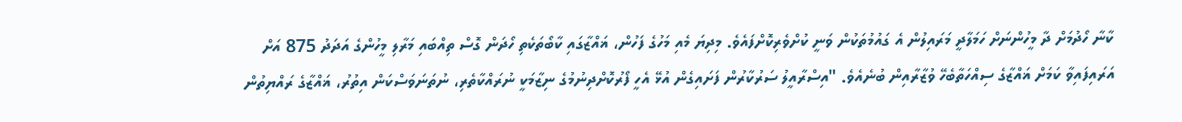ކާނާ ހޯދުމަށް ދާ މީހުންނަށް ހަމަލާދީ މަރައިލުން އެ ގައުމުތަކުން ވަނީ ކުށްވެރިކޮށްފައެވެ. މިދިޔަ މެއި މަހުގެ ފަހުން، ޣައްޒާގައި ކާބޯތަކެތި ހޯދަން ގޮސް ތިއްބައި މަރާލި މީހުންގެ އަދަދު 875 އަށް އަރައިފައިވާ ކަމަށް ޣައްޒާގެ ސިއްހަތާބެހޭ ވުޒާރާއިން ބުނެއެވެ. "އިސްރާއީލު ސަރުކާރުން ފަށައިގެން އުޅޭ އެހީ ފޯރުކޮށްދިނުމުގެ ނިޒާމަކީ ނުރައްކާތެރި، ނުތަނަވަސްކަން އިތުރު، ޣައްޒާގެ ރައްޔިތުން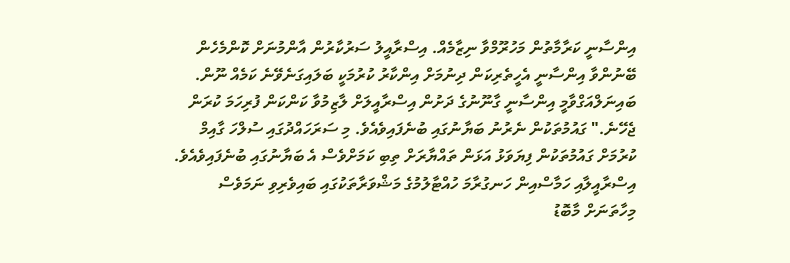އިންސާނީ ކަރާމާތުން މަހުރޫމްވާ ނިޒާމެއް. އިސްރާއީލު ސަރުކާރުން އާންމުނަށް ކޮންމެހެން ބޭނުންވާ އިންސާނީ އެހީތެރިކަން ދިނުމަށް އިންކާރު ކުރުމަކީ ބަލައިގަނެވޭނެ ކަމެއް ނޫން. ބައިނަލްއަގްވާމީ އިންސާނީ ގާނޫނުގެ ދަށުން އިސްރާއީލަށް ލާޒިމުވާ ކަންކަން ފުރިހަމަ ކުރަން ޖެހޭނެ." ގައުމުތަކުން ނެރުނު ބަޔާނުގައި ބުނެފައިވެއެވެ. މި ސަރަހައްދުގައި ސުލްހަ ގާއިމް ކުރުމަށް ގައުމުތަކުން ފިޔަވަޅު އަޅަން ތައްޔާރަށް ތިބި ކަމަށްވެސް އެ ބަޔާނުގައި ބުނެފައިވެއެވެ. އިސްރާއީލާއި ހަމާސްއިން ހަނގުރާމަ ހުއްޓާލުމުގެ މަޝްވަރާތަކުގައި ބައިވެރިވި ނަމަވެސް މިހާތަނަށް މާބޮޑު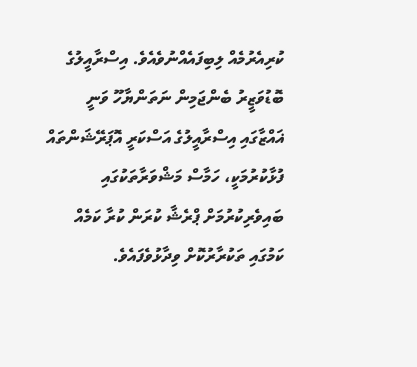ކުރިއެރުމެއް ލިބިފައެއްނުވެއެވެ. އިސްރާއީލުގެ ބޮޑުވަޒީރު ބެންޖަމިން ނަތަންޔާހޫ ވަނީ ޣައްޒާގައި އިސްރާއީލުގެ އަސްކަރީ އޮޕަރޭޝަންތައް ފުޅާކުރުމަކީ، ހަމާސް މަޝްވަރާތަކުގައި ބައިވެރިކުރުމަށް ޕްރެޝާ ކުރަން ކުރާ ކަމެއް ކަމުގައި ތަކުރާރުކޮށް ވިދާޅުވެފައެވެ.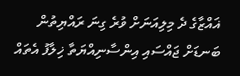ޣައްޒާގެ ދެ މިލިއަނަށް ވުރެ ގިނަ ރައްޔިތުން ބަނޑަށް ޖައްސައި އިންސާނިއްޔަތާ ޚިލާފު އެތައް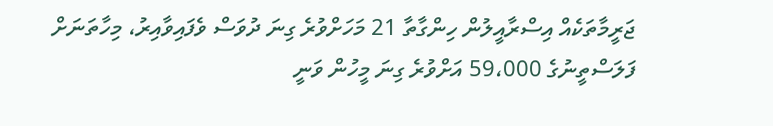ޖަރީމާތަކެއް އިސްރާއީލުން ހިންގާތާ 21 މަހަށްވުރެ ގިނަ ދުވަސް ވެފައިވާއިރު، މިހާތަނަށް ފަލަސްތީނުގެ 59،000 އަށްވުރެ ގިނަ މީހުން ވަނީ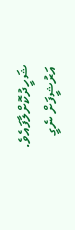ޝަހީދުކޮށްލާފައެވެ.
އަރުޝީފަށް ނެގީ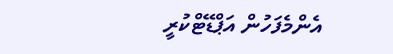އެންމެފަހުން އަޕްޑޭޓްކުރީ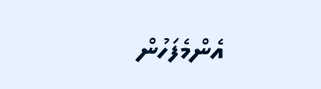އެންމެފަހުން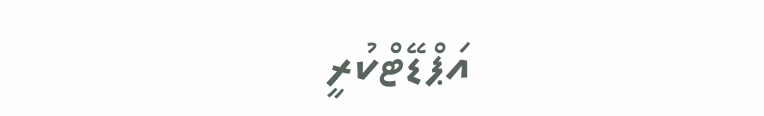އަޕްޑޭޓްކުރީ